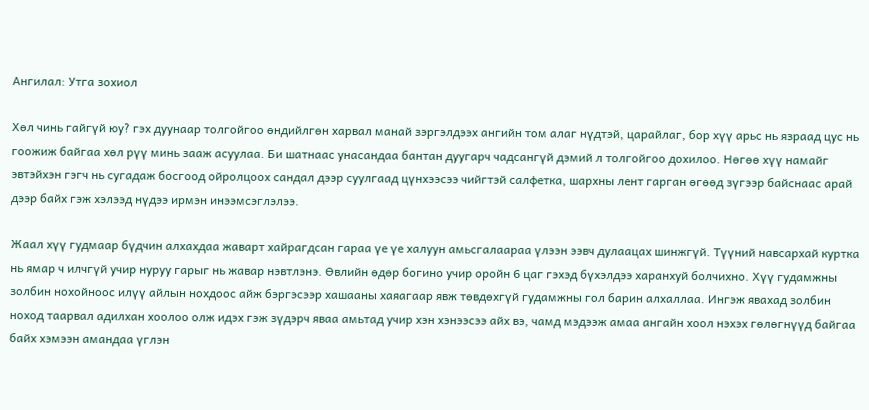Ангилал: Утга зохиол

Хөл чинь гайгүй юу? гэх дуунаар толгойгоо өндийлгөн харвал манай зэргэлдээх ангийн том алаг нүдтэй, царайлаг, бор хүү арьс нь язраад цус нь гоожиж байгаа хөл рүү минь зааж асуулаа. Би шатнаас унасандаа бантан дуугарч чадсангүй дэмий л толгойгоо дохилоо. Нөгөө хүү намайг эвтэйхэн гэгч нь сугадаж босгоод ойролцоох сандал дээр суулгаад цүнхээсээ чийгтэй салфетка, шархны лент гарган өгөөд зүгээр байснаас арай дээр байх гэж хэлээд нүдээ ирмэн инээмсэглэлээ.

Жаал хүү гудмаар бүдчин алхахдаа жаварт хайрагдсан гараа үе үе халуун амьсгалаараа үлээн ээвч дулаацах шинжгүй. Түүний навсархай куртка нь ямар ч илчгүй учир нуруу гарыг нь жавар нэвтлэнэ. Өвлийн өдөр богино учир оройн 6 цаг гэхэд бүхэлдээ харанхуй болчихно. Хүү гудамжны золбин нохойноос илүү айлын нохдоос айж бэргэсээр хашааны хаяагаар явж төвдөхгүй гудамжны гол барин алхаллаа. Ингэж явахад золбин ноход таарвал адилхан хоолоо олж идэх гэж зүдэрч яваа амьтад учир хэн хэнээсээ айх вэ, чамд мэдээж амаа ангайн хоол нэхэх гөлөгнүүд байгаа байх хэмээн амандаа үглэн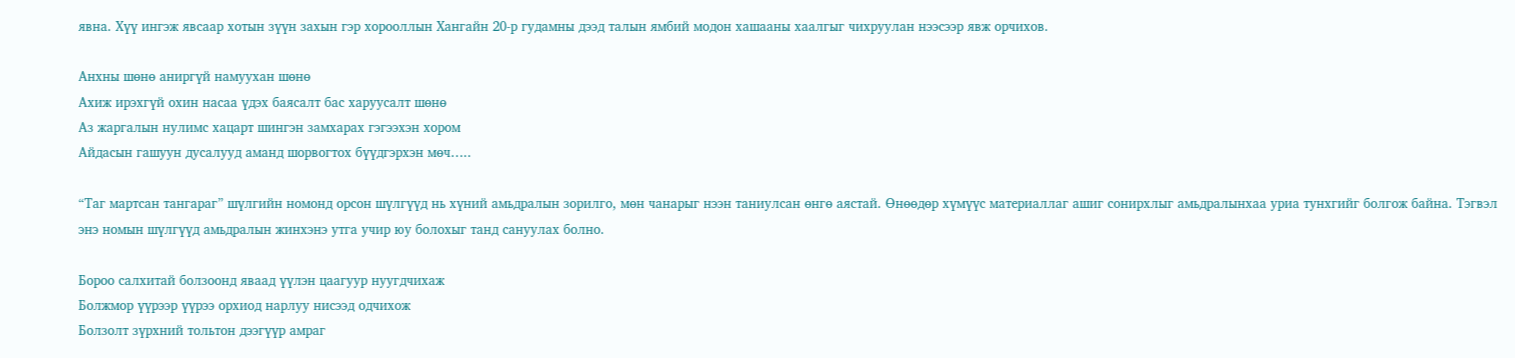явна. Хүү ингэж явсаар хотын зүүн захын гэр хорооллын Хангайн 20-р гудамны дээд талын ямбий модон хашааны хаалгыг чихруулан нээсээр явж орчихов.

Aнхны шөнө аниргүй намуухан шөнө
Aхиж ирэхгүй охин насаа үдэх баясалт бас харуусалт шөнө
Aз жаргалын нулимс хацарт шингэн замхарах гэгээхэн хором
Aйдасын гашуун дусалууд аманд шорвогтох бүүдгэрхэн мөч…..

“Таг мартсан тангараг” шүлгийн номонд орсон шүлгүүд нь хүний амьдралын зорилго, мөн чанарыг нээн таниулсан өнгө аястай. Өнөөдөр хүмүүс материаллаг ашиг сонирхлыг амьдралынхаа уриа тунхгийг болгож байна. Тэгвэл энэ номын шүлгүүд амьдралын жинхэнэ утга учир юу болохыг танд сануулах болно.

Бороо салхитай болзоонд яваад үүлэн цаагуур нуугдчихаж
Болжмор үүрээр үүрээ орхиод нарлуу нисээд одчихож
Болзолт зүрхний тольтон дээгүүр амраг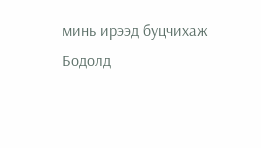минь ирээд буцчихаж
Бодолд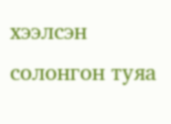хээлсэн солонгон туяа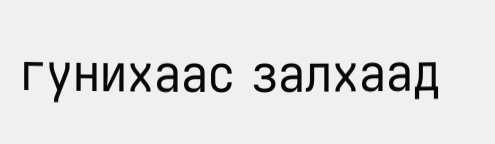гунихаас залхаад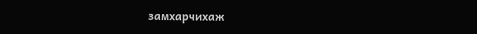замхарчихаж